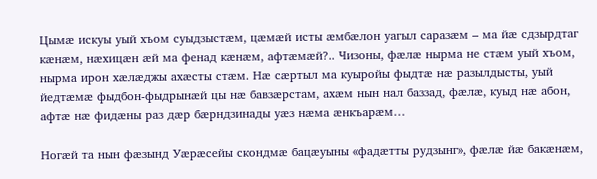Цымӕ искуы уый хъом суыдзыстӕм, цӕмӕй исты ӕмбӕлон уагыл саразӕм – ма йӕ сдзырдтаг кӕнӕм, нӕхицӕн ӕй ма фенад кӕнӕм, афтӕмӕй?.. Чизоны, фӕлӕ нырма не стӕм уый хъом, нырма ирон хӕлӕджы ахӕсты стӕм. Нӕ сӕртыл ма куыройы фыдтӕ нӕ разылдысты, уый йедтӕмӕ фыдбон-фыдрынӕй цы нӕ бавзӕрстам, ахӕм нын нал баззад, фӕлӕ, куыд нӕ абон, афтӕ нӕ фидӕны раз дӕр бӕрндзинады уӕз нӕма ӕнкъарӕм…

Ногӕй та нын фӕзынд Уӕрӕсейы скондмӕ бацӕуыны «фадӕтты рудзынг», фӕлӕ йӕ бакӕнӕм,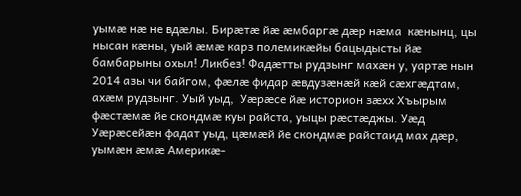уымӕ нӕ не вдӕлы. Бирӕтӕ йӕ ӕмбаргӕ дӕр нӕма  кӕнынц, цы нысан кӕны, уый ӕмӕ карз полемикӕйы бацыдысты йӕ бамбарыны охыл! Ликбез! Фадӕтты рудзынг махӕн у, уартӕ нын 2014 азы чи байгом, фӕлӕ фидар ӕвдузӕнӕй кӕй сӕхгӕдтам, ахӕм рудзынг. Уый уыд,  Уӕрӕсе йӕ историон зӕхх Хъырым фӕстӕмӕ йе скондмӕ куы райста, уыцы рӕстӕджы. Уӕд Уӕрӕсейӕн фадат уыд, цӕмӕй йе скондмӕ райстаид мах дӕр, уымӕн ӕмӕ Америкӕ-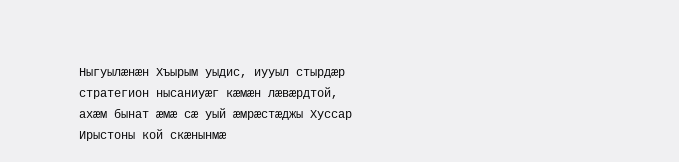Ныгуылӕнӕн Хъырым уыдис, иууыл стырдӕр стратегион нысаниуӕг кӕмӕн лӕвӕрдтой, ахӕм бынат ӕмӕ сӕ уый ӕмрӕстӕджы Хуссар Ирыстоны кой скӕнынмӕ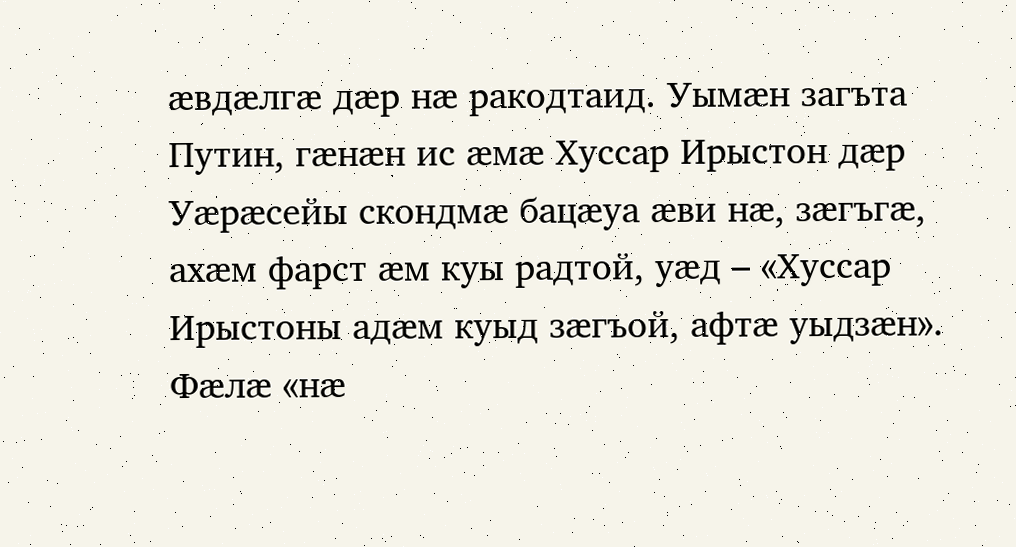ӕвдӕлгӕ дӕр нӕ ракодтаид. Уымӕн загъта Путин, гӕнӕн ис ӕмӕ Хуссар Ирыстон дӕр Уӕрӕсейы скондмӕ бацӕуа ӕви нӕ, зӕгъгӕ, ахӕм фарст ӕм куы радтой, уӕд – «Хуссар Ирыстоны адӕм куыд зӕгъой, афтӕ уыдзӕн». Фӕлӕ «нӕ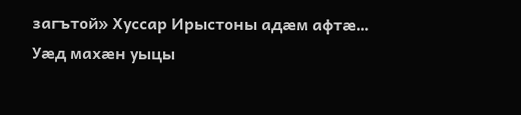загътой» Хуссар Ирыстоны адӕм афтӕ… Уӕд махӕн уыцы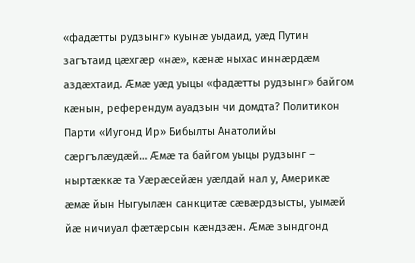«фадӕтты рудзынг» куынӕ уыдаид, уӕд Путин загътаид цӕхгӕр «нӕ», кӕнӕ ныхас иннӕрдӕм аздӕхтаид. Æмӕ уӕд уыцы «фадӕтты рудзынг» байгом кӕнын, референдум ауадзын чи домдта? Политикон Парти «Иугонд Ир» Бибылты Анатолийы сӕргълӕудӕй… Æмӕ та байгом уыцы рудзынг – ныртӕккӕ та Уӕрӕсейӕн уӕлдай нал у, Америкӕ ӕмӕ йын Ныгуылӕн санкцитӕ сӕвӕрдзысты, уымӕй йӕ ничиуал фӕтӕрсын кӕндзӕн. Æмӕ зындгонд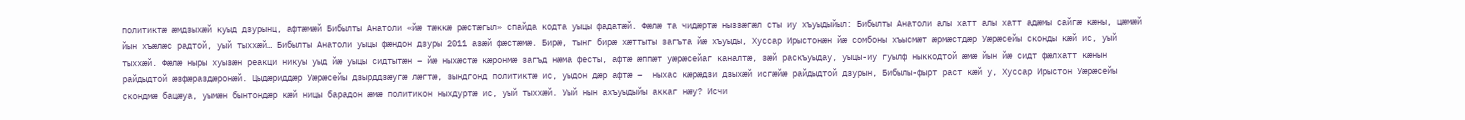политиктӕ ӕмдзыхӕй куыд дзурынц, афтӕмӕй Бибылты Анатоли «йӕ тӕккӕ рӕстӕгыл» спайда кодта уыцы фадатӕй. Фӕлӕ та чидӕртӕ ныззӕгӕл сты иу хъуыдыйыл: Бибылты Анатоли алы хатт алы хатт адӕмы сайгӕ кӕны, цӕмӕй йын хъӕлӕс радтой, уый тыххӕй… Бибылты Анатоли уыцы фӕндон дзуры 2011 азӕй фӕстӕмӕ. Бирӕ, тынг бирӕ хӕттыты загъта йӕ хъуыды, Хуссар Ирыстонӕн йӕ сомбоны хъысмӕт ӕрмӕстдӕр Уӕрӕсейы сконды кӕй ис, уый тыххӕй. Фӕлӕ ныры хуызӕн реакци никуы уыд йӕ уыцы сидтытӕн – йӕ ныхӕстӕ кӕронмӕ загъд нӕма фесты, афтӕ ӕппӕт уӕрӕсейаг каналтӕ, зӕй раскъуыдау, уыцы-иу гуылф ныккодтой ӕмӕ йын йӕ сидт фӕлхатт кӕнын райдыдтой ӕзфӕраздӕронӕй. Цыдӕриддӕр Уӕрӕсейы дзырддзӕугӕ лӕгтӕ, зындгонд политиктӕ ис, уыдон дӕр афтӕ –  ныхас кӕрӕдзи дзыхӕй исгӕйӕ райдыдтой дзурын, Бибылы-фырт раст кӕй у, Хуссар Ирыстон Уӕрӕсейы скондмӕ бацӕуа, уымӕн бынтондӕр кӕй ницы барадон ӕмӕ политикон ныхдуртӕ ис, уый тыххӕй. Уый нын ахъуыдыйы аккаг нӕу? Исчи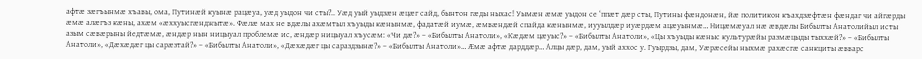афтӕ зӕгъынмӕ хъавы, ома, Путинӕй куынӕ рацӕуа, уӕд уыдон чи сты?.. Уӕд уый уыдзӕн ӕцӕг сайд, бынтон гӕды ныхас! Уымӕн ӕмӕ уыдон се ‘ппӕт дӕр сты, Путины фӕндонӕн, йӕ политикон къахдзӕфтӕн фӕндаг чи айгӕрды ӕмӕ алӕгъз кӕны, ахӕм «ӕххуысгӕнджытӕ». Фӕлӕ мах не вдӕлы ахӕмтыл хъуыды кӕнынмӕ, фадатӕй иумӕ, ӕмвӕндӕй спайда кӕнынмӕ, иууылдӕр иуӕрдӕм ацӕуынмӕ… Ницӕмӕуал нӕ ӕвдӕлы Бибылты Анатолийыл исты азым сӕвӕрыны йедтӕмӕ, ӕндӕр нын ницыуал проблемӕ ис, ӕндӕр ницыуал хъусӕм: «Чи дӕ?» – «Бибылты Анатоли», «Кӕдӕм цӕуыс?» – «Бибылты Анатоли», «Цы хъуыды кӕныс культурӕйы размӕцыды тыххӕй?» – «Бибылты Анатоли», «Дӕхӕдӕг цы сарӕзтай?» – «Бибылты Анатоли», «Дӕхӕдӕг цы сараздзынӕ?» – «Бибылты Анатоли»… Æмӕ афтӕ дарддӕр… Алцы дӕр, дам, уый аххос у. Гуырдзы, дам, Уӕрӕсейы ныхмӕ рахӕсгӕ санкциты ӕвварс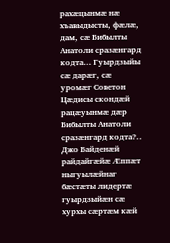рахӕцынмӕ нӕ хъавыдысты, фӕлӕ, дам, сӕ Бибылты Анатоли сразӕнгард кодта… Гуырдзыйы сӕ дарӕг, сӕ уромӕг Советон Цӕдисы скондӕй рацӕуынмӕ дӕр Бибылты Анатоли сразӕнгард кодта?.. Джо Байденӕй райдайгӕйӕ Æппӕт ныгуылӕйнаг бӕстӕты лидертӕ гуырдзыйӕн сӕ хурхы сӕртӕм кӕй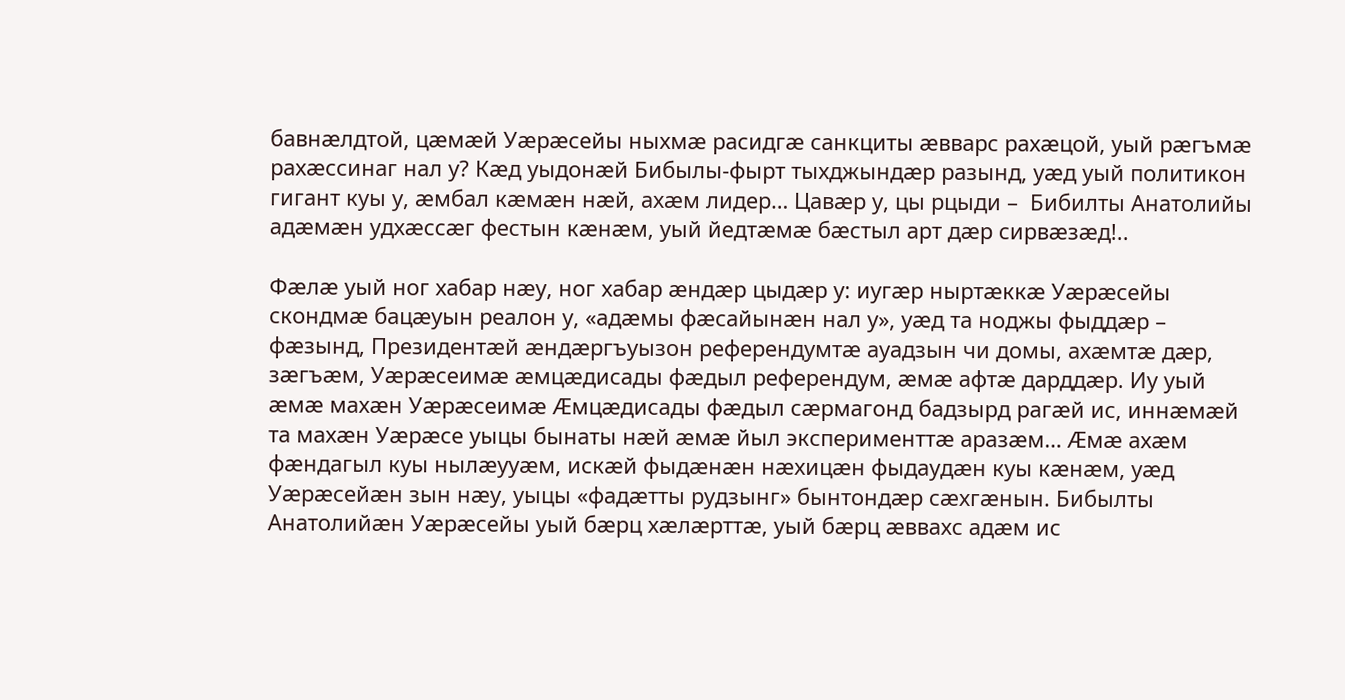бавнӕлдтой, цӕмӕй Уӕрӕсейы ныхмӕ расидгӕ санкциты ӕвварс рахӕцой, уый рӕгъмӕ рахӕссинаг нал у? Кӕд уыдонӕй Бибылы-фырт тыхджындӕр разынд, уӕд уый политикон гигант куы у, ӕмбал кӕмӕн нӕй, ахӕм лидер… Цавӕр у, цы рцыди –  Бибилты Анатолийы адӕмӕн удхӕссӕг фестын кӕнӕм, уый йедтӕмӕ бӕстыл арт дӕр сирвӕзӕд!..

Фӕлӕ уый ног хабар нӕу, ног хабар ӕндӕр цыдӕр у: иугӕр ныртӕккӕ Уӕрӕсейы скондмӕ бацӕуын реалон у, «адӕмы фӕсайынӕн нал у», уӕд та ноджы фыддӕр – фӕзынд, Президентӕй ӕндӕргъуызон референдумтӕ ауадзын чи домы, ахӕмтӕ дӕр, зӕгъӕм, Уӕрӕсеимӕ ӕмцӕдисады фӕдыл референдум, ӕмӕ афтӕ дарддӕр. Иу уый ӕмӕ махӕн Уӕрӕсеимӕ Æмцӕдисады фӕдыл сӕрмагонд бадзырд рагӕй ис, иннӕмӕй та махӕн Уӕрӕсе уыцы бынаты нӕй ӕмӕ йыл эксперименттӕ аразӕм… Æмӕ ахӕм фӕндагыл куы нылӕууӕм, искӕй фыдӕнӕн нӕхицӕн фыдаудӕн куы кӕнӕм, уӕд Уӕрӕсейӕн зын нӕу, уыцы «фадӕтты рудзынг» бынтондӕр сӕхгӕнын. Бибылты Анатолийӕн Уӕрӕсейы уый бӕрц хӕлӕрттӕ, уый бӕрц ӕввахс адӕм ис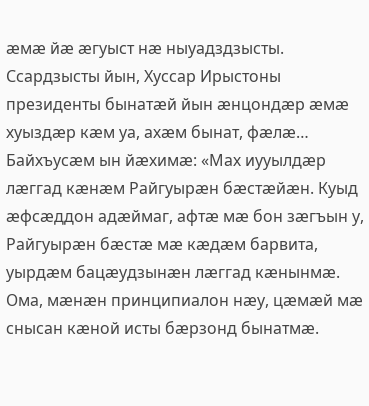ӕмӕ йӕ ӕгуыст нӕ ныуадздзысты. Ссардзысты йын, Хуссар Ирыстоны президенты бынатӕй йын ӕнцондӕр ӕмӕ хуыздӕр кӕм уа, ахӕм бынат, фӕлӕ… Байхъусӕм ын йӕхимӕ: «Мах иууылдӕр лӕггад кӕнӕм Райгуырӕн бӕстӕйӕн. Куыд ӕфсӕддон адӕймаг, афтӕ мӕ бон зӕгъын у, Райгуырӕн бӕстӕ мӕ кӕдӕм барвита, уырдӕм бацӕудзынӕн лӕггад кӕнынмӕ. Ома, мӕнӕн принципиалон нӕу, цӕмӕй мӕ снысан кӕной исты бӕрзонд бынатмӕ.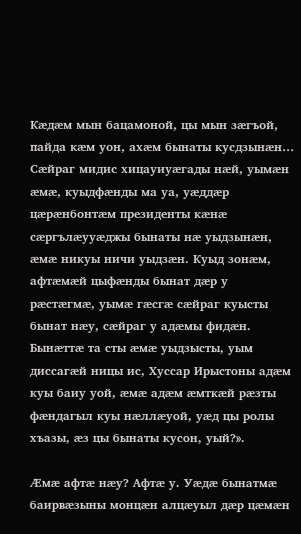Кӕдӕм мын бацамоной, цы мын зӕгъой, пайда кӕм уон, ахӕм бынаты кусдзынӕн… Сӕйраг мидис хицауиуӕгады нӕй, уымӕн ӕмӕ, куыдфӕнды ма уа, уӕддӕр цӕрӕнбонтӕм президенты кӕнӕ сӕргълӕууӕджы бынаты нӕ уыдзынӕн, ӕмӕ никуы ничи уыдзӕн. Куыд зонӕм, афтӕмӕй цыфӕнды бынат дӕр у рӕстӕгмӕ, уымӕ гӕсгӕ сӕйраг куысты бынат нӕу, сӕйраг у адӕмы фидӕн. Бынӕттӕ та сты ӕмӕ уыдзысты, уым диссагӕй ницы ис, Хуссар Ирыстоны адӕм куы баиу уой, ӕмӕ адӕм ӕмткӕй рӕзты фӕндагыл куы нӕллӕуой, уӕд цы ролы хъазы, ӕз цы бынаты кусон, уый?».

Æмӕ афтӕ нӕу? Афтӕ у. Уӕдӕ бынатмӕ баирвӕзыны монцӕн алцӕуыл дӕр цӕмӕн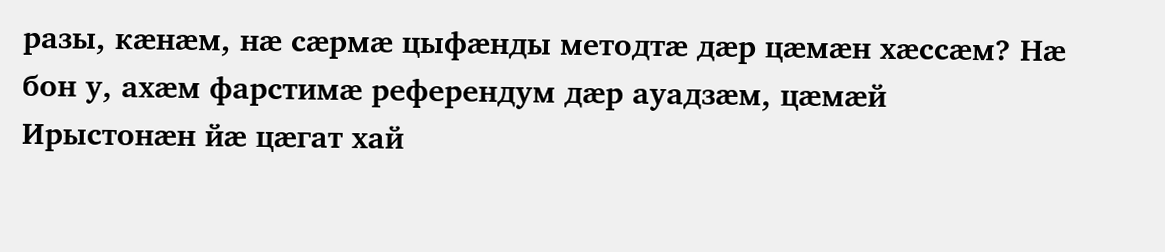разы, кӕнӕм, нӕ сӕрмӕ цыфӕнды методтӕ дӕр цӕмӕн хӕссӕм? Нӕ бон у, ахӕм фарстимӕ референдум дӕр ауадзӕм, цӕмӕй Ирыстонӕн йӕ цӕгат хай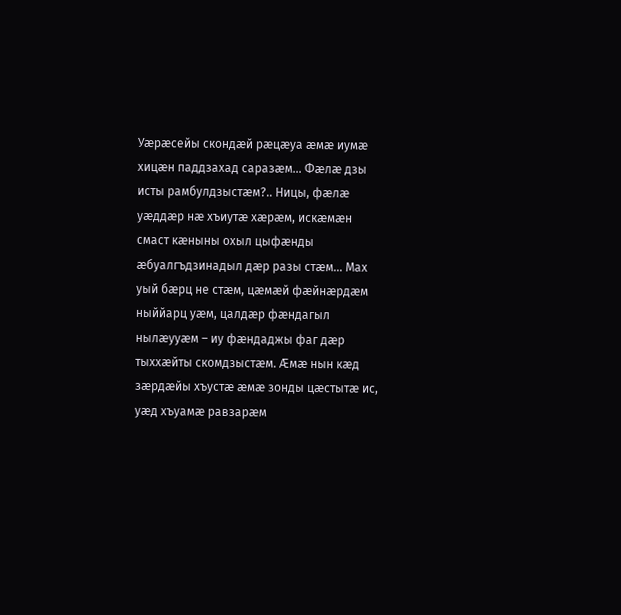Уӕрӕсейы скондӕй рӕцӕуа ӕмӕ иумӕ хицӕн паддзахад саразӕм… Фӕлӕ дзы исты рамбулдзыстӕм?.. Ницы, фӕлӕ уӕддӕр нӕ хъиутӕ хӕрӕм, искӕмӕн смаст кӕныны охыл цыфӕнды ӕбуалгъдзинадыл дӕр разы стӕм… Мах уый бӕрц не стӕм, цӕмӕй фӕйнӕрдӕм ныййарц уӕм, цалдӕр фӕндагыл нылӕууӕм – иу фӕндаджы фаг дӕр тыххӕйты скомдзыстӕм. Æмӕ нын кӕд зӕрдӕйы хъустӕ ӕмӕ зонды цӕстытӕ ис, уӕд хъуамӕ равзарӕм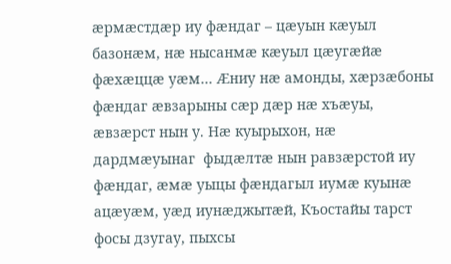ӕрмӕстдӕр иу фӕндаг – цӕуын кӕуыл базонӕм, нӕ нысанмӕ кӕуыл цӕугӕйӕ фӕхӕццӕ уӕм… Æниу нӕ амонды, хӕрзӕбоны фӕндаг ӕвзарыны сӕр дӕр нӕ хъӕуы, ӕвзӕрст нын у. Нӕ куырыхон, нӕ дардмӕуынаг  фыдӕлтӕ нын равзӕрстой иу фӕндаг, ӕмӕ уыцы фӕндагыл иумӕ куынӕ ацӕуӕм, уӕд иунӕджытӕй, Къостайы тарст фосы дзугау, пыхсы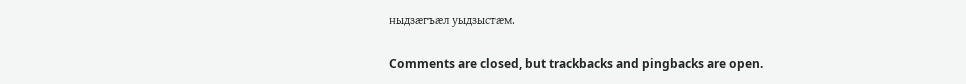ныдзӕгъӕл уыдзыстӕм.

Comments are closed, but trackbacks and pingbacks are open.